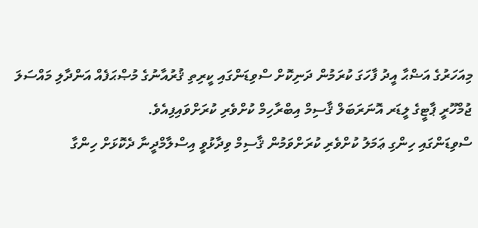މިއަހަރުގެ އަޟްޙާ އީދު ފާހަގަ ކުރަމުން ދަނިކޮށް ސްވިޑަންގައި ކީރިތި ޤުރުއާނުގެ މުޞްޙަފެއް އަންދާލި މައްސަލަ ޖުމްހޫރީ ޕާޓީގެ ލީޑަރ އޮނަރަބަލް ޤާސިމް އިބްރާހިމް ކުށްވެރި ކުރަށްވައިފިއެވެ.
ސްވިޑަންގައި ހިންގި ޢަމަލު ކުށްވެރި ކުރަށްވަމުން ޤާސިމް ވިދާޅުވީ އިސްލާމްދީނާ ދެކޮޅަށް ހިންގާ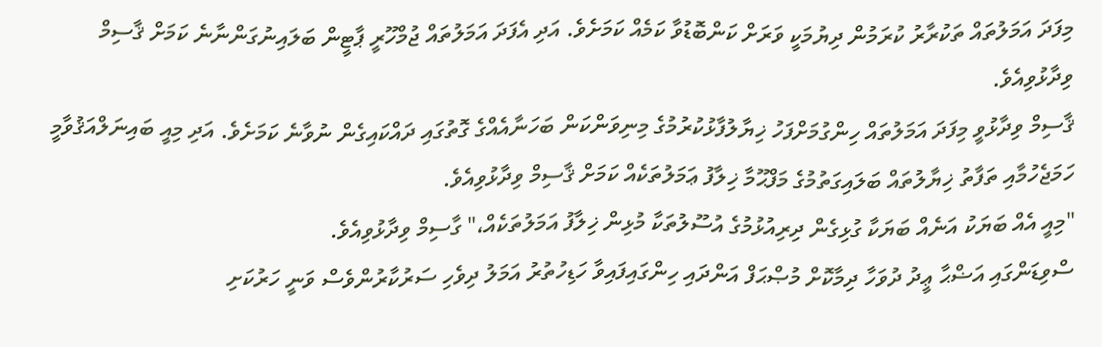މިފަދަ އަމަލުތައް ތަކުރާރު ކުރަމުން ދިޔުމަކީ ވަރަށް ކަންބޮޑުވާ ކަމެއް ކަމަށެވެ. އަދި އެފަދަ އަމަލުތައް ޖުމްހޫރީ ޕާޓީން ބަލައިނުގަންނާނެ ކަމަށް ޤާސިމް ވިދާޅުވިއެވެ.
ޤާސިމް ވިދާޅުވީ މިފަދަ އަމަލުތައް ހިންގުމަށްފަހު ޚިޔާލުފާޅުކުރުމުގެ މިނިވަންކަން ބަހަނާއެއްގެ ގޮތުގައި ދައްކައިގެން ނުވާނެ ކަމަށެވެ. އަދި މިއީ ބައިނަލްއަޤުވާމީ ހަމަޖެހުމާއި ތަފާތު ޚިޔާލުތައް ބަލައިގަތުމުގެ މަފްޙޫމާ ޚިލާފު ޢަމަލުތަކެއް ކަމަށް ޤާސިމް ވިދާޅުވިއެވެ.
"މިއީ އެއް ބަޔަކު އަނެއް ބަޔަކާ ގުޅިގެން ދިރިއުޅުމުގެ އުސޫލުތަކާ މުޅިން ޚިލާފު އަމަލުތަކެއް،" ގާސިމް ވިދާޅުވިއެވެ.
ސްވިޑަންގައި އަޟްޙާ ޢީދު ދުވަހާ ދިމާކޮށް މުޞްޙަފް އަންދައި ހިންގައިފައިވާ ހަޑިހުތުރު އަމަލު ދިވެހި ސަރުކާރުންވެސް ވަނީ ހަރުކަށި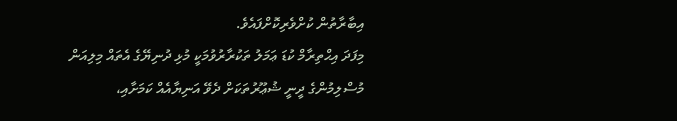އިބާރާތުން ކުށްވެރިކޮށްފައެވެ.
މިފަދަ އިޙްތިރާމް ކުޑަ ޢަމަލު ތަކުރާރުވުމަކީ މުޅި ދުނިޔޭގެ އެތައް މިލިއަން މުސްލިމުންގެ ދީނީ ޝުޢޫރުތަކަށް ދެވޭ އަނިޔާއެއް ކަމަށާއި،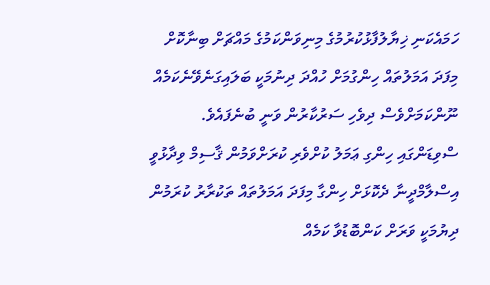ހަމައެކަނި ޚިޔާލުފާޅުކުރުމުގެ މިނިވަންކަމުގެ މައްޗަށް ބިނާކޮށް މިފަދަ އަމަލުތައް ހިންގުމަށް ހުއްދަ ދިނުމަކީ ބަލައިގަނެވޭނެކަމެއް ނޫންކަމަށްވެސް ދިވެހި ސަރުކާރުން ވަނީ ބުނެފައެވެ.
ސްވިޑަންގައި ހިންގި ޢަމަލު ކުށްވެރި ކުރަށްވަމުން ޤާސިމް ވިދާޅުވީ އިސްލާމްދީނާ ދެކޮޅަށް ހިންގާ މިފަދަ އަމަލުތައް ތަކުރާރު ކުރަމުން ދިޔުމަކީ ވަރަށް ކަންބޮޑުވާ ކަމެއް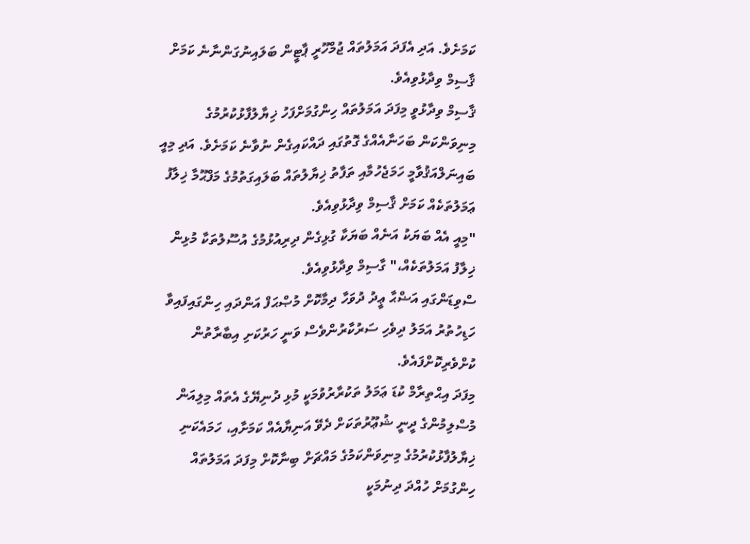ކަމަށެވެ. އަދި އެފަދަ އަމަލުތައް ޖުމްހޫރީ ޕާޓީން ބަލައިނުގަންނާނެ ކަމަށް ޤާސިމް ވިދާޅުވިއެވެ.
ޤާސިމް ވިދާޅުވީ މިފަދަ އަމަލުތައް ހިންގުމަށްފަހު ޚިޔާލުފާޅުކުރުމުގެ މިނިވަންކަން ބަހަނާއެއްގެ ގޮތުގައި ދައްކައިގެން ނުވާނެ ކަމަށެވެ. އަދި މިއީ ބައިނަލްއަޤުވާމީ ހަމަޖެހުމާއި ތަފާތު ޚިޔާލުތައް ބަލައިގަތުމުގެ މަފްޙޫމާ ޚިލާފު ޢަމަލުތަކެއް ކަމަށް ޤާސިމް ވިދާޅުވިއެވެ.
"މިއީ އެއް ބަޔަކު އަނެއް ބަޔަކާ ގުޅިގެން ދިރިއުޅުމުގެ އުސޫލުތަކާ މުޅިން ޚިލާފު އަމަލުތަކެއް،" ގާސިމް ވިދާޅުވިއެވެ.
ސްވިޑަންގައި އަޟްޙާ ޢީދު ދުވަހާ ދިމާކޮށް މުޞްޙަފް އަންދައި ހިންގައިފައިވާ ހަޑިހުތުރު އަމަލު ދިވެހި ސަރުކާރުންވެސް ވަނީ ހަރުކަށި އިބާރާތުން ކުށްވެރިކޮށްފައެވެ.
މިފަދަ އިޙްތިރާމް ކުޑަ ޢަމަލު ތަކުރާރުވުމަކީ މުޅި ދުނިޔޭގެ އެތައް މިލިއަން މުސްލިމުންގެ ދީނީ ޝުޢޫރުތަކަށް ދެވޭ އަނިޔާއެއް ކަމަށާއި، ހަމައެކަނި ޚިޔާލުފާޅުކުރުމުގެ މިނިވަންކަމުގެ މައްޗަށް ބިނާކޮށް މިފަދަ އަމަލުތައް ހިންގުމަށް ހުއްދަ ދިނުމަކީ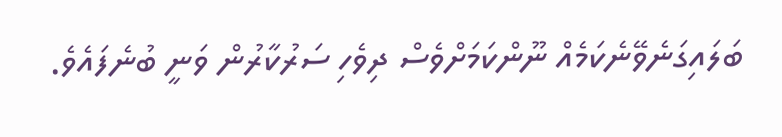ބަލައިގަނެވޭނެކަމެއް ނޫންކަމަށްވެސް ދިވެހި ސަރުކާރުން ވަނީ ބުނެފައެވެ.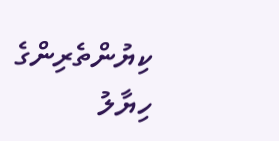ކިޔުންތެރިންގެ ހިޔާލު